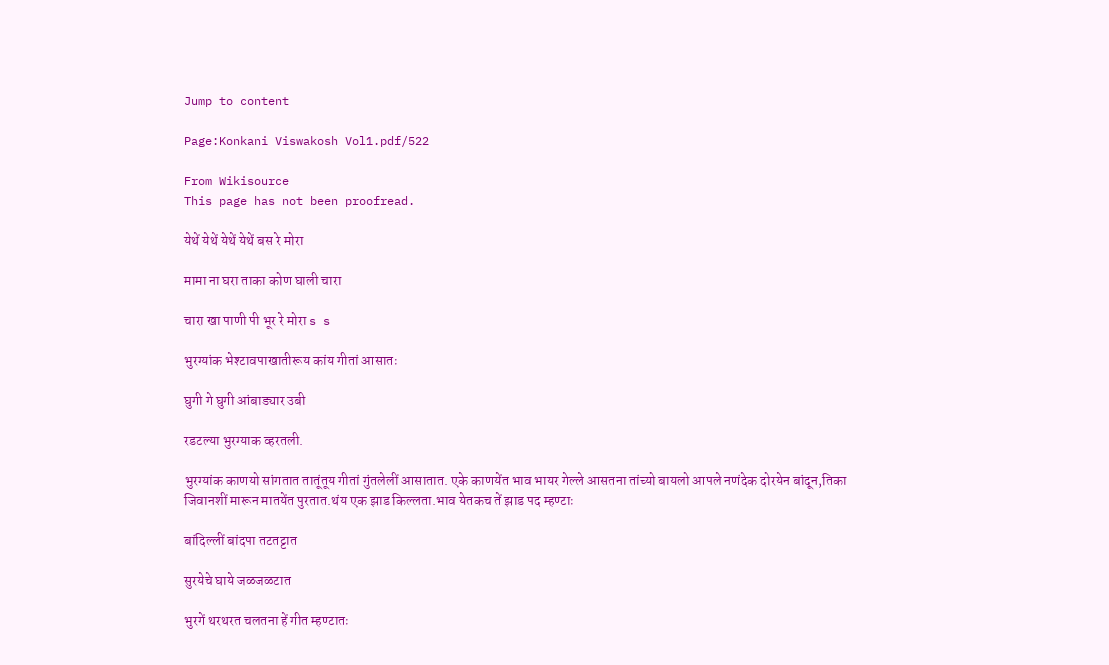Jump to content

Page:Konkani Viswakosh Vol1.pdf/522

From Wikisource
This page has not been proofread.

येथें येथें येथें येथें बस रे मोरा

मामा ना घरा ताका कोण घाली चारा

चारा खा पाणी पी भूर रे मोरा s s

भुरग्यांक भेश्टावपाखातीरूय कांय गीतां आसातः

घुगी गे घुगी आंबाड्यार उबी

रडटल्या भुरग्याक व्हरतली.

भुरग्यांक काणयो सांगतात तातूंतूय गीतां गुंतलेलीं आसातात. एके काणयेंत भाव भायर गेल्ले आसतना तांच्यो बायलो आपले नणंदेक दोरयेन बांदून,तिका जिवानशीं मारून मातयेंत पुरतात.थंय एक झाड किल्लता.भाव येतकच तें झाड पद म्हण्टाः

बांदिल्लीं बांदपा तटतट्टात

सुरयेचे घाये जळजळटात

भुरगें थरथरत चलतना हें गीत म्हण्टातः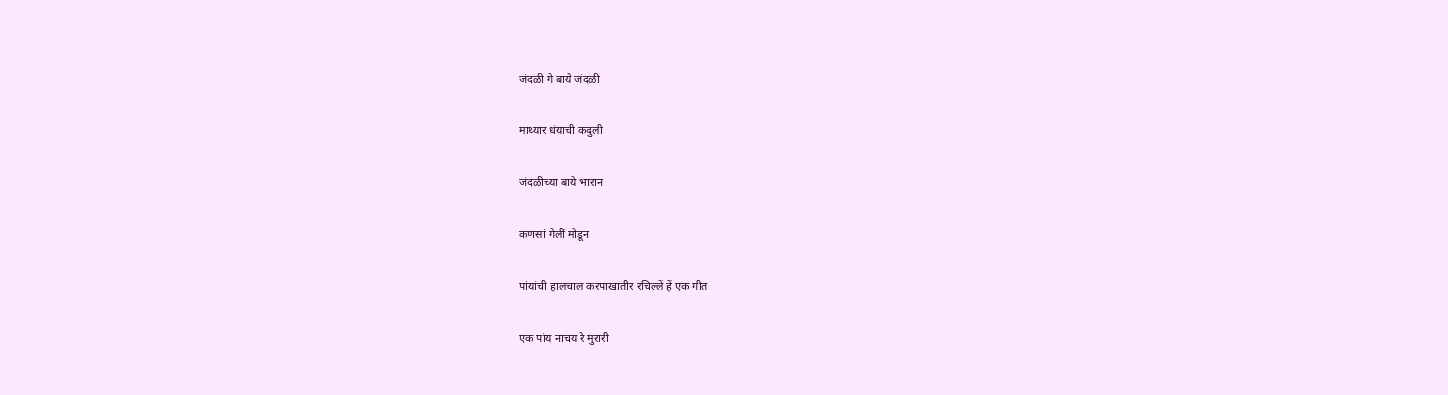जंदळी गे बाये जंदळी

माथ्यार धंयाची कदुली

जंदळीच्या बाये भारान

कणसां गेलीं मोडून

पांयांची हालचाल करपाखातीर रचिल्लें हें एक गीत

एक पांय नाचय रे मुरारी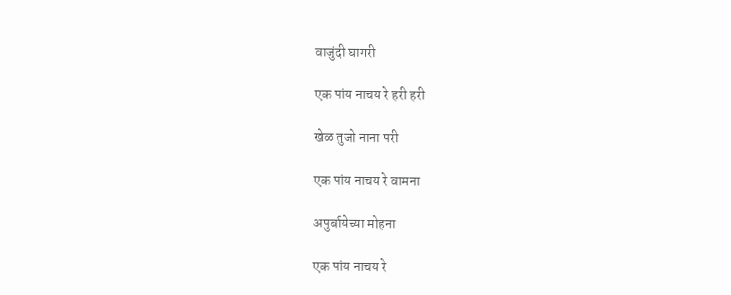वाजुंदी घागरी

एक पांय नाचय रे हरी हरी

खेळ तुजो नाना परी

एक पांय नाचय रे वामना

अपुर्बायेच्या मोहना

एक पांय नाचय रे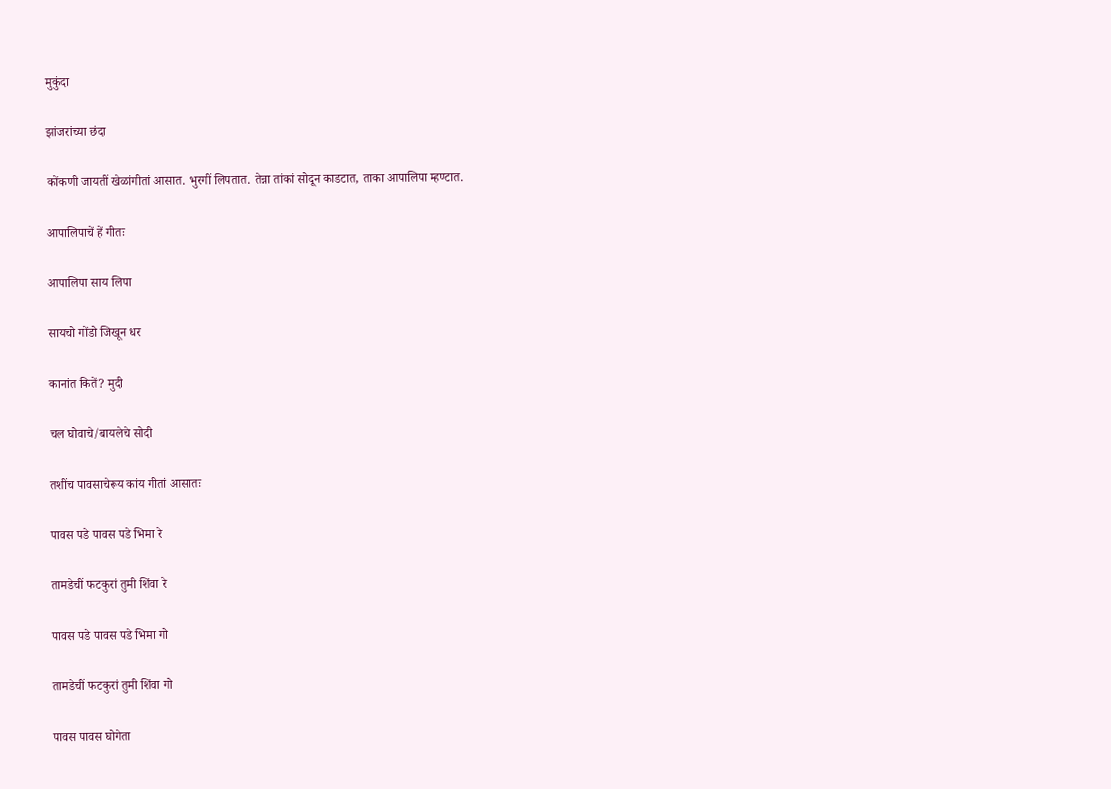मुकुंदा

झांजरांच्या छंदा

कोंकणी जायतीं खेळांगीतां आसात. भुरगीं लिपतात. तेन्ना तांकां सोदून काडटात, ताका आपालिपा म्हण्टात.

आपालिपाचें हें गीतः

आपालिपा साय लिपा

सायचो गोंडो जिखून धर

कानांत कितें? मुदी

चल घोवाचे/बायलेचे सोदी

तशींच पावसाचेरूय कांय गीतां आसातः

पावस पडे पावस पडे भिमा रे

तामडेचीं फटकुरां तुमी शिंवा रे

पावस पडे पावस पडे भिमा गो

तामडेचीं फटकुरां तुमी शिंवा गो

पावस पावस घोगेता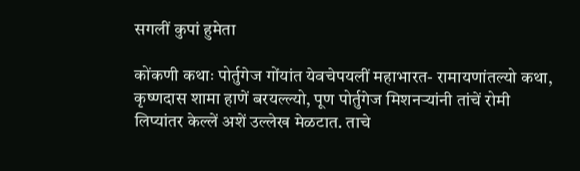सगलीं कुपां हुमेता

कोंकणी कथाः पोर्तुगेज गोंयांत येवचेपयलीं महाभारत- रामायणांतल्यो कथा, कृष्णदास शामा हाणें बरयल्ल्यो, पूण पोर्तुगेज मिशनऱ्यांनी तांचें रोमी लिप्यांतर केल्लें अशें उल्लेख मेळटात. ताचे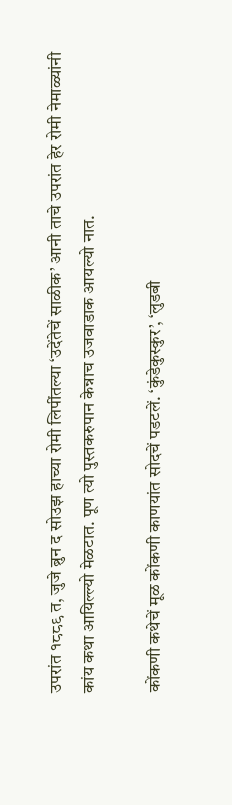उपरांत १८८९ त, जुजे ब्रुन द सोउझ हाच्या रोमी लिपींतल्या ‘उदेंतेचें साळीक’ आनी ताचे उपरांत हेर रोमी नेमाळ्यांनी कांय कथा आयिल्ल्यो मेळटात. पूण त्यो पुस्तकरुपान केन्नाच उजवाडाक आयल्यो नात.

कोंकणी कथेचें मूळ कोंकणी काणयांत सोदचें पडटलें. ‘कुंडेकुस्कुर’, ‘लुडबी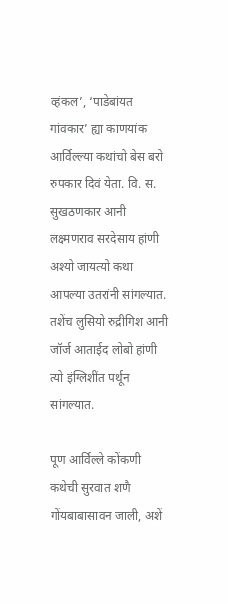व्हंकल’, ‘पाडेबांयत गांवकार’ ह्या काणयांक आर्विल्ल्या कथांचो बेस बरो रुपकार दिवं येता. वि. स. सुखठणकार आनी लक्ष्मणराव सरदेसाय हांणी अश्यो जायत्यो कथा आपल्या उतरांनी सांगल्यात. तशेंच लुसियो रुद्रीगिश आनी जॉर्ज आताईद लोबो हांणी त्यो इंग्लिशींत पर्थून सांगल्यात.

पूण आर्विल्ले कोंकणी कथेची सुरवात शणै गोंयबाबासावन जाली, अशें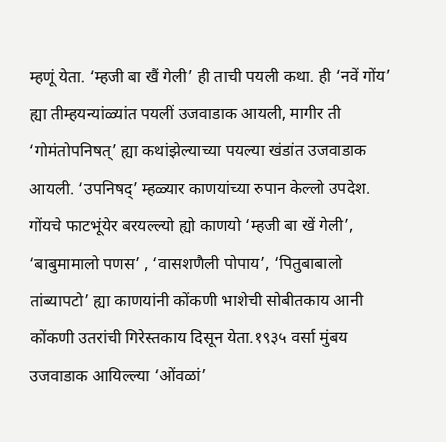म्हणूं येता. ‘म्हजी बा खैं गेली’ ही ताची पयली कथा. ही ‘नवें गोंय’ ह्या तीम्हयन्यांळ्यांत पयलीं उजवाडाक आयली, मागीर ती ‘गोमंतोपनिषत्’ ह्या कथांझेल्याच्या पयल्या खंडांत उजवाडाक आयली. ‘उपनिषद्’ म्हळ्यार काणयांच्या रुपान केल्लो उपदेश. गोंयचे फाटभूंयेर बरयल्ल्यो ह्यो काणयो ‘म्हजी बा खें गेली’, ‘बाबुमामालो पणस’ , ‘वासशणैली पोपाय’, ‘पितुबाबालो तांब्यापटो’ ह्या काणयांनी कोंकणी भाशेची सोबीतकाय आनी कोंकणी उतरांची गिरेस्तकाय दिसून येता.१९३५ वर्सा मुंबय उजवाडाक आयिल्ल्या ‘ओंवळां’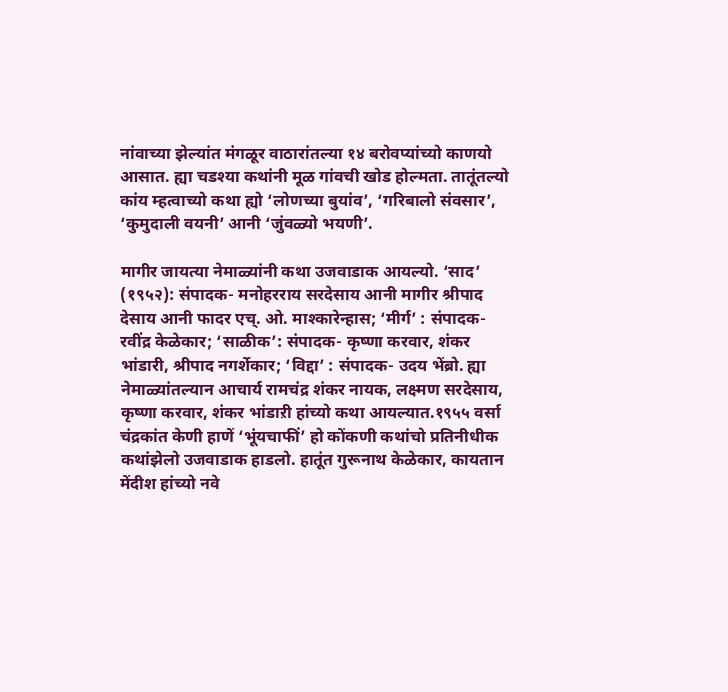नांवाच्या झेल्यांत मंगळूर वाठारांतल्या १४ बरोवप्यांच्यो काणयो आसात. ह्या चडश्या कथांनी मूळ गांवची खोड होल्मता. तातूंतल्यो कांय म्हत्वाच्यो कथा ह्यो ‘लोणच्या बुयांव’, ‘गरिबालो संवसार’, ‘कुमुदाली वयनी’ आनी ‘जुंवळ्यो भयणी’.

मागीर जायत्या नेमाळ्यांनी कथा उजवाडाक आयल्यो. ‘साद’ (१९५२): संपादक- मनोहरराय सरदेसाय आनी मागीर श्रीपाद देसाय आनी फादर एच्. ओ. माश्कारेन्हास; ‘मीर्ग’ : संपादक- रवींद्र केळेकार; ‘साळीक’: संपादक- कृष्णा करवार, शंकर भांडारी, श्रीपाद नगर्शेकार; ‘विद्दा’ : संपादक- उदय भेंब्रो. ह्या नेमाळ्यांतल्यान आचार्य रामचंद्र शंकर नायक, लक्ष्मण सरदेसाय, कृष्णा करवार, शंकर भांडाऱी हांच्यो कथा आयल्यात.१९५५ वर्सा चंद्रकांत केणी हाणें ‘भूंयचाफीं’ हो कोंकणी कथांचो प्रतिनीधीक कथांझेलो उजवाडाक हाडलो. हातूंत गुरूनाथ केळेकार, कायतान मेंदीश हांच्यो नवे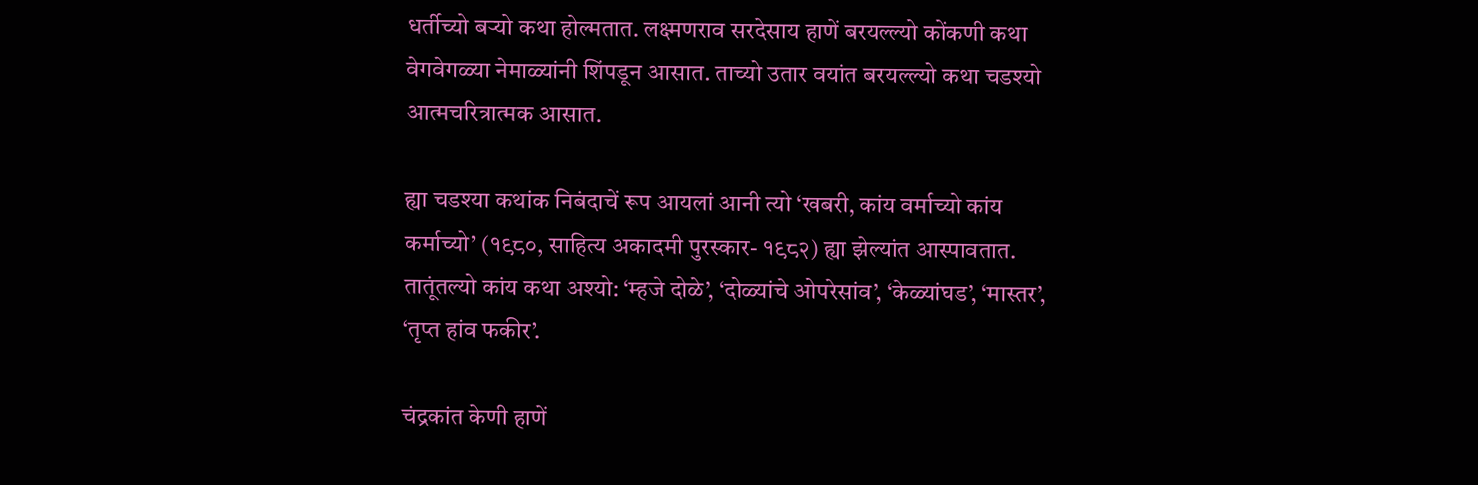धर्तीच्यो बऱ्यो कथा होल्मतात. लक्ष्मणराव सरदेसाय हाणें बरयल्ल्यो कोंकणी कथा वेगवेगळ्या नेमाळ्यांनी शिंपडून आसात. ताच्यो उतार वयांत बरयल्ल्यो कथा चडश्यो आत्मचरित्रात्मक आसात.

ह्या चडश्या कथांक निबंदाचें रूप आयलां आनी त्यो ‘खबरी, कांय वर्माच्यो कांय कर्माच्यो’ (१९८०, साहित्य अकादमी पुरस्कार- १९८२) ह्या झेल्यांत आस्पावतात. तातूंतल्यो कांय कथा अश्यो: ‘म्हजे दोळे’, ‘दोळ्यांचे ओपरेसांव’, ‘केळ्यांघड’, ‘मास्तर’, ‘तृप्त हांव फकीर’.

चंद्रकांत केणी हाणें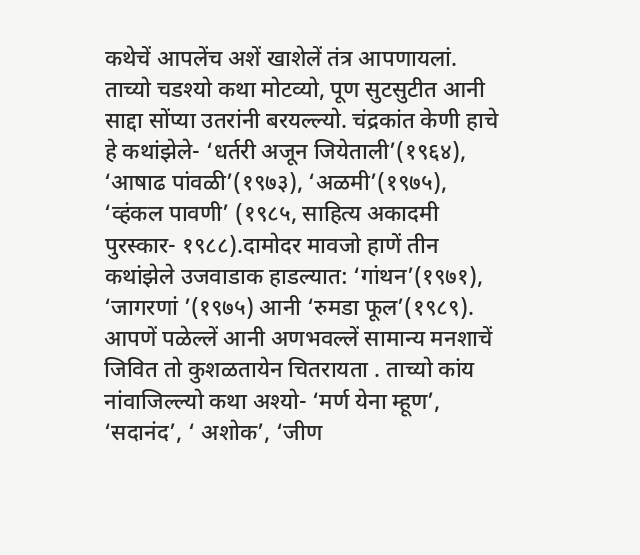कथेचें आपलेंच अशें खाशेलें तंत्र आपणायलां. ताच्यो चडश्यो कथा मोटव्यो, पूण सुटसुटीत आनी साद्दा सोंप्या उतरांनी बरयल्ल्यो. चंद्रकांत केणी हाचे हे कथांझेले- ‘धर्तरी अजून जियेताली’(१९६४), ‘आषाढ पांवळी’(१९७३), ‘अळमी’(१९७५), ‘व्हंकल पावणी’ (१९८५, साहित्य अकादमी पुरस्कार- १९८८).दामोदर मावजो हाणें तीन कथांझेले उजवाडाक हाडल्यात: ‘गांथन’(१९७१), ‘जागरणां ’(१९७५) आनी ‘रुमडा फूल’(१९८९). आपणें पळेल्लें आनी अणभवल्लें सामान्य मनशाचें जिवित तो कुशळतायेन चितरायता . ताच्यो कांय नांवाजिल्ल्यो कथा अश्यो- ‘मर्ण येना म्हूण’, ‘सदानंद’, ‘ अशोक’, ‘जीण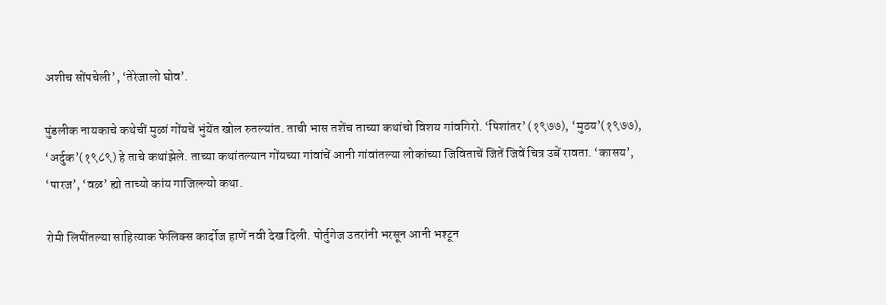अशीच सोंपचेली’, ‘तेरेजालो घोव’.

पुंडलीक नायकाचे कथेचीं मुळां गोंयचें भुंयेंत खोल रुतल्यांत. ताची भास तशेंच ताच्या कथांचो विशय गांवगिरो. ‘पिशांतर’ (१९७७), ‘मुठय’(१९७७), ‘अर्दुक’(१९८९) हे ताचे कथांझेले. ताच्या कथांतल्यान गोंयच्या गांवांचें आनी गांवांतल्या लोकांच्या जिविताचें जितें जिवें चित्र उबें रावता. ‘कासय’, ‘पारज’, ‘वळ’ ह्यो ताच्यो कांय गाजिल्ल्यो कथा.

रोमी लिपींतल्या साहित्याक फेलिक्स कार्दोज हाणें नवी देख दिली. पोर्तुगेज उतरांनी भरसून आनी भश्टून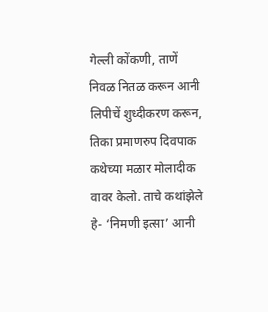गेल्ली कोंकणी, ताणें निवळ नितळ करून आनी लिपीचें शुध्दीकरण करून, तिका प्रमाणरुप दिवपाक कथेच्या मळार मोलादीक वावर केलो. ताचे कथांझेले हे- ‘निमणी इत्सा’ आनी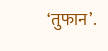‘तुफान’.